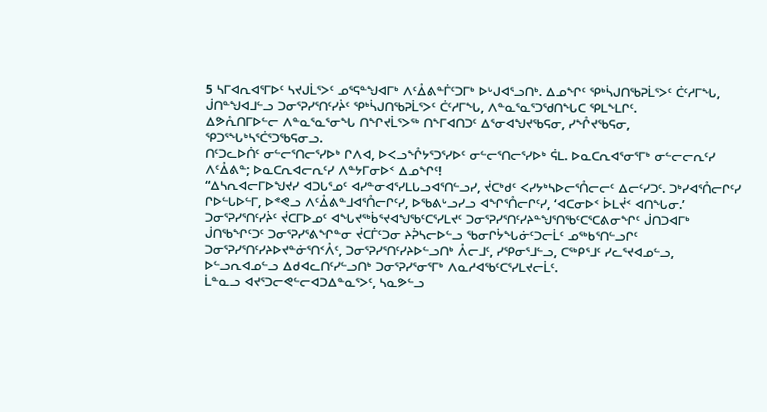5 ᓴᒥᐊᕆᐊᕐᒥᐅᑦ ᓴᔪᒍᒫᕐᐳᑦ ᓄᕐᕋᓐᖑᐊᒥᒃ ᐱᑦᐂᕕᓐᒦᑦᑐᒥᒃ ᐅᒡᒍᐊᕐᓗᑎᒃ. ᐃᓄᖏᑦ ᕿᒃᓵᒍᑎᖃᕈᒫᕐᐳᑦ ᑖᑦᓱᒥᖓ, ᒎᑎᓐᖑᐊᒧᓪᓗ ᑐᓂᕐᕈᓯᕐᑎᑦᓯᔩᑦ ᕿᒃᓵᒍᑎᖃᕈᒫᕐᐳᑦ ᑖᑦᓱᒥᖓ, ᐱᓐᓇᕐᓇᕐᑐᖁᑎᖓᑕ ᕿᒪᖕᒪᒋᑦ.
ᐃᕗᕅᑎᒥᐅᓪᓕ ᐱᓐᓇᕐᓇᕐᓂᖓ ᑎᖏᔪᒫᕐᐳᖅ ᑎᖕᒥᐊᑎᑐᑦ ᐃᕐᓂᐊᖑᔪᖃᕋᓂ, ᓯᖎᔪᖃᕋᓂ, ᕿᑐᕐᖓᒃᓴᕐᑖᕐᑐᖃᕋᓂᓗ.
ᑎᑦᑐᓚᐅᑏᑦ ᓂᓪᓕᕐᑎᓕᕐᓯᐅᒃ ᒋᐱᐊ, ᐅᐸᓗᖎᔭᕐᑐᕐᓯᐅᑦ ᓂᓪᓕᕐᑎᓕᕐᓯᐅᒃ ᕌᒪ. ᐅᓇᑕᕆᐊᕐᓂᕐᒥᒃ ᓂᓪᓕᓕᕆᑦᓯ ᐱᑦᐂᕕᓐ; ᐅᓇᑕᕆᐊᓕᕆᑦᓯ ᐱᓐᔭᒥᓂᐅᑉ ᐃᓄᖏᑦ!
“ᐃᓴᕆᐊᓕᒥᐅᖑᔪᓯ ᐊᑐᒐᕐᓄᑦ ᐊᓯᓐᓂᐊᕐᓯᒪᒐᓗᐊᕐᑎᓪᓗᓯ, ᔫᑕᒃᑯᑦ ᐸᓯᔭᒃᓴᐅᓕᕐᑍᓕᓕᑦ ᐃᓕᑦᓯᑐᑦ. ᑐᒃᓯᐊᕐᑍᓕᒋᑦᓯ ᒋᐅᓪᒐᐅᓪᒥ, ᐅᕝᕙᓗ ᐱᑦᐂᕕᓐᒧᐊᕐᑍᓕᒋᑦᓯ, ᐅᖃᕕᒡᓗᓯᓗ ᐊᖏᕐᑍᓕᒋᑦᓯ, ‘ᐊᑕᓂᐅᑉ ᐆᒪᔫᑉ ᐊᑎᖓᓂ.’
ᑐᓂᕐᕈᓯᕐᑎᑦᓯᔩᑦ ᔫᑕᒥᐅᓄᑦ ᐊᖓᔪᖅᑳᕐᔪᐊᖑᖃᑦᑕᕐᓯᒪᔪᑦ ᑐᓂᕐᕈᓯᕐᑎᑦᓯᔨᓐᖑᕐᑎᖃᑦᑕᕐᑕᕕᓂᖏᑦ ᒎᑎᑐᐊᒥᒃ ᒎᑎᖃᖏᑦᑐᑦ ᑐᓂᕐᕈᓯᕐᕕᖏᓐᓂ ᔫᑕᒦᑦᑐᓂ ᔨᕉᓴᓕᐅᓪᓗ ᖃᓂᒋᔮᖓᓃᑦᑐᓕᒫᑦ ᓄᖅᑲᕐᑎᓪᓗᒋᑦ ᑐᓂᕐᕈᓯᕐᑎᑦᓯᔨᐅᔪᓐᓃᕐᑎᑉᐰᑦ, ᑐᓂᕐᕈᓯᕐᑎᑦᓯᔨᐅᓪᓗᑎᒃ ᐰᓕᒧᑦ, ᓯᕿᓂᕐᒧᓪᓗ, ᑕᖅᑭᕐᒧᑦ ᓯᓚᕐᔪᐊᓄᓪᓗ, ᐅᓪᓗᕆᐊᓄᓪᓗ ᐃᑯᐊᓚᑎᑦᓯᓪᓗᑎᒃ ᑐᓂᕐᕈᓯᕐᓂᕐᒥᒃ ᐱᓇᓱᐊᖃᑦᑕᕐᓯᒪᔪᓕᒫᑦ.
ᒫᓐᓇᓗ ᐊᔪᕐᑐᓕᕙᓪᓕᐊᑐᐃᓐᓇᕐᐳᑦ, ᓴᓇᕗᓪᓗ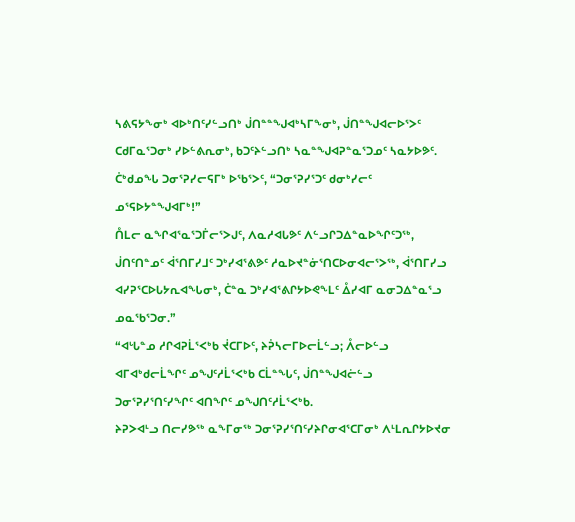ᓴᕕᕋᔭᖕᓂᒃ ᐊᐅᒃᑎᑦᓯᓪᓗᑎᒃ ᒎᑎᓐᓐᖑᐊᒃᓴᒥᖕᓂᒃ, ᒎᑎᓐᖑᐊᓕᐅᕐᐳᑦ ᑕᑯᒥᓇᕐᑐᓂᒃ ᓯᐅᓪᕕᕆᓂᒃ, ᑲᑐᑦᔨᓪᓗᑎᒃ ᓴᓇᓐᖑᐊᕈᓐᓇᕐᑐᓄᑦ ᓴᓇᔭᐅᕗᑦ. ᑖᒃᑯᓄᖓ ᑐᓂᕐᕈᓯᓕᕋᒥᒃ ᐅᖃᕐᐳᑦ, “ᑐᓂᕐᕈᓯᕐᑐᑦ ᑯᓂᒃᓯᓕᑦ ᓄᕐᕋᐅᔭᓐᖑᐊᒥᒃ!”
ᑍᒪᓕ ᓇᖏᐊᕐᓇᕐᑐᒦᓕᕐᐳᒍᑦ, ᐱᓇᓱᐊᒐᕗᑦ ᐱᓪᓗᒋᑐᐃᓐᓇᐅᖏᑦᑐᖅ, ᒎᑎᑦᑎᓐᓄᑦ ᐋᕐᑎᒥᓯᒧᑦ ᑐᒃᓯᐊᕐᕕᕗᑦ ᓱᓇᐅᔪᓐᓃᕐᑎᑕᐅᓂᐊᓕᕐᐳᖅ, ᐋᕐᑎᒥᓯᓗ ᐊᓯᕈᕐᑕᐅᒐᔭᕆᐊᖓᓂᒃ, ᑖᓐᓇ ᑐᒃᓯᐊᕐᕕᒋᔭᐅᕙᖕᒪᑦ ᐂᓯᐊᒥ ᓇᓂᑐᐃᓐᓇᕐᓗ ᓄᓇᖃᕐᑐᓂ.”
“ᐊᒡᒐᓐᓄ ᓱᒋᐊᕈᒫᕐᐸᒃᑲ ᔫᑕᒥᐅᑦ, ᔨᕉᓴᓕᒥᐅᓕᒫᓪᓗ; ᐰᓕᐅᓪᓗ ᐊᒥᐊᒃᑯᓕᒫᖏᑦ ᓄᖑᑦᓱᒫᕐᐸᒃᑲ ᑕᒫᓐᖓᑦ, ᒎᑎᓐᖑᐊᓖᓪᓗ ᑐᓂᕐᕈᓯᕐᑎᑦᓯᖏᑦ ᐊᑎᖏᑦ ᓄᖑᑎᑦᓱᒫᕐᐸᒃᑲ.
ᔨᕈᐳᐊᒻᓗ ᑎᓕᓯᕗᖅ ᓇᖕᒥᓂᖅ ᑐᓂᕐᕈᓯᕐᑎᑦᓯᔨᒋᓂᐊᕐᑕᒥᓂᒃ ᐱᒻᒪᕆᒋᔭᐅᔪᓂ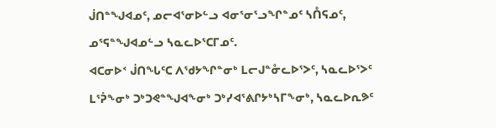ᒎᑎᓐᖑᐊᓄᑦ, ᓄᓕᐊᕐᓂᐅᓪᓗ ᐊᓂᕐᓂᕐᓗᖏᓐᓄᑦ ᓴᑍᕋᓄᑦ, ᓄᕐᕋᓐᖑᐊᓄᓪᓗ ᓴᓇᓚᐅᕐᑕᒥᓄᑦ.
ᐊᑕᓂᐅᑉ ᒎᑎᖓᑦᑕ ᐱᖁᔭᖏᓐᓂᒃ ᒪᓕᒍᓐᓁᓚᐅᕐᐳᑦ, ᓴᓇᓚᐅᕐᐳᑦ ᒪᕐᕉᖕᓂᒃ ᑐᒃᑐᕙᓐᖑᐊᖕᓂᒃ ᑐᒃᓯᐊᕐᕕᒋᔭᒃᓴᒥᖕᓂᒃ, ᓴᓇᓚᐅᕆᕗᑦ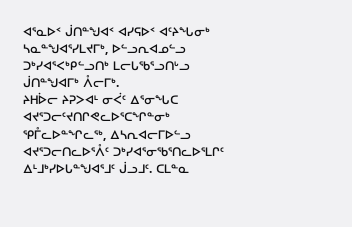ᐊᕐᓇᐅᑉ ᒎᑎᓐᖑᐊᑉ ᐊᓯᕋᐅᑉ ᐊᑦᔨᖓᓂᒃ ᓴᓇᓐᖑᐊᕐᓯᒪᔪᒥᒃ, ᐅᓪᓗᕆᐊᓄᓪᓗ ᑐᒃᓯᐊᕐᐸᒃᑭᓪᓗᑎᒃ ᒪᓕᒐᖃᕐᓗᑎᒡᓗ ᒎᑎᓐᖑᐊᒥᒃ ᐰᓕᒥᒃ.
ᔨᕼᐆᓕ ᔨᕈᐳᐊᒻ ᓂᐹᑦ ᐃᕐᓂᖓᑕ ᐊᔪᕐᑐᓕᑦᔪᑎᒋᕙᓚᐅᕐᑕᖏᓐᓂᒃ ᕿᒤᓚᐅᓐᖏᓚᖅ, ᐃᓴᕆᐊᓕᒥᐅᓪᓗ ᐊᔪᕐᑐᓕᑎᓚᐅᕐᐰᑦ ᑐᒃᓯᐊᕐᓂᖃᕐᑎᓚᐅᕐᒪᒋᑦ ᐃᒻᒧᒃᓯᐅᒐᓐᖑᐊᕐᒧᑦ ᒎᓗᒧᑦ. ᑕᒪᓐᓇ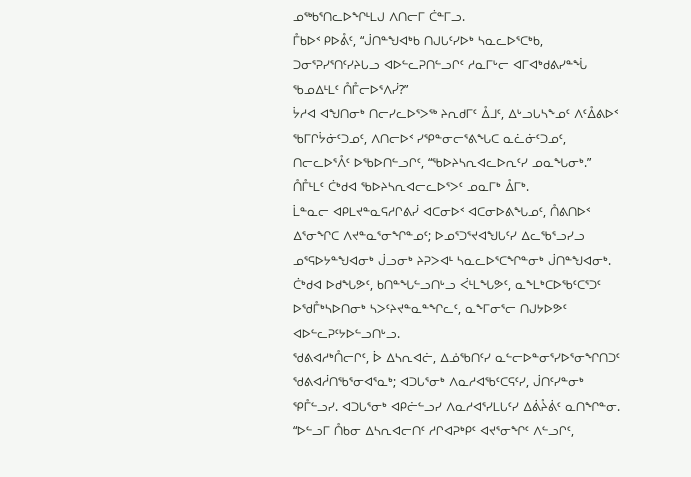ᓄᖅᑲᕐᑎᓚᐅᖏᒻᒪᒍ ᐱᑎᓕᒥ ᑖᓐᒥᓗ.
ᒤᑲᐅᑉ ᑭᐅᕔᑦ, “ᒎᑎᓐᖑᐊᒃᑲ ᑎᒍᒐᑦᓯᐅᒃ ᓴᓇᓚᐅᕐᑕᒃᑲ, ᑐᓂᕐᕈᓯᕐᑎᑦᓯᔨᒐᓗ ᐊᐅᓪᓚᕈᑎᓪᓗᒋᑦ ᓱᓇᒥᒡᓕ ᐊᒥᐊᒃᑯᕕᓯᓐᖔ ᖃᓄᐃᒻᒪᑦ ᑍᒤᓕᐅᕐᐱᓰ?”
ᔮᓱᐊ ᐊᖑᑎᓂᒃ ᑎᓕᓯᓚᐅᕐᐳᖅ ᔨᕆᑯᒥᑦ ᐂᒧᑦ, ᐃᒡᓗᒐᓴᖕᓄᑦ ᐱᑦᐂᕕᐅᑉ ᖃᒥᒋᔮᓃᑦᑐᓄᑦ, ᐱᑎᓕᐅᑉ ᓯᕿᓐᓂᓕᕐᕕᖓᑕ ᓇᓛᓃᑦᑐᓄᑦ, ᑎᓕᓚᐅᕐᐰᑦ ᐅᖃᐅᑎᓪᓗᒋᑦ, “ᖃᐅᔨᓴᕆᐊᓚᐅᕆᑦᓯ ᓄᓇᖓᓂᒃ.” ᑍᒤᒻᒪᑦ ᑖᒃᑯᐊ ᖃᐅᔨᓴᕆᐊᓕᓚᐅᕐᐳᑦ ᓄᓇᒥᒃ ᐂᒥᒃ.
ᒫᓐᓇᓕ ᐊᑭᒪᔪᓐᓇᕋᓱᒋᕕᓰ ᐊᑕᓂᐅᑉ ᐊᑕᓂᐅᕕᖓᓄᑦ, ᑍᕕᑎᐅᑉ ᐃᕐᓂᖏᑕ ᐱᔪᓐᓇᕐᓂᖏᓐᓄᑦ; ᐅᓄᕐᑐᕐᔪᐊᖑᒐᑦᓯ ᐃᓚᖃᕐᓗᓯᓗ ᓄᕐᕋᐅᔭᓐᖑᐊᓂᒃ ᒎᓗᓂᒃ ᔨᕈᐳᐊᒻ ᓴᓇᓚᐅᕐᑕᖏᓐᓂᒃ ᒎᑎᓐᖑᐊᓂᒃ.
ᑖᒃᑯᐊ ᐅᑯᖓᕗᑦ, ᑲᑎᓐᖓᓪᓗᑎᒡᓗ ᐹᒻᒪᖓᕗᑦ, ᓇᖕᒪᒃᑕᐅᖃᑦᑕᕐᑐᑦ ᐅᖁᒤᒃᓴᐅᑎᓂᒃ ᓴᐳᑦᔨᔪᓐᓇᓐᖏᓚᑦ, ᓇᖕᒥᓂᕐᓕ ᑎᒍᔭᐅᕗᑦ ᐊᐅᓪᓚᕈᑦᔭᐅᓪᓗᑎᒡᓗ.
ᖁᕕᐊᓱᒃᑍᓕᒋᑦ, ᐆ ᐃᓴᕆᐊᓖ, ᐃᓅᖃᑎᑦᓯ ᓇᓪᓕᐅᓐᓂᕐᓯᐅᕐᓂᖏᑎᑐᑦ ᖁᕕᐊᓲᑎᖃᕐᓂᐊᕐᓇᒃ; ᐊᑐᒐᕐᓂᒃ ᐱᓇᓱᐊᖃᑦᑕᕋᑦᓯ, ᒎᑎᑦᓯᓐᓂᒃ ᕿᒤᓪᓗᓯ. ᐊᑐᒐᕐᓂᒃ ᐊᑭᓖᓪᓗᓯ ᐱᓇᓱᐊᕐᓯᒪᒐᑦᓯ ᐃᕖᔧᕖᑦ ᓇᑎᖏᓐᓂ.
“ᐅᓪᓗᒥ ᑍᑲᓂ ᐃᓴᕆᐊᓕᑎᑦ ᓱᒋᐊᕈᒃᑭᑦ ᐊᔪᕐᓂᖏᑦ ᐱᓪᓗᒋᑦ,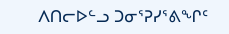ᐱᑎᓕᐅᓪᓗ ᑐᓂᕐᕈᓯᕐᕕᖏᑦ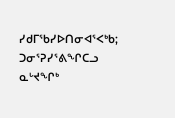ᓯᑯᒥᖃᓯᐅᑎᓂᐊᕐᐸᒃᑲ; ᑐᓂᕐᕈᓯᕐᕕᖏᑕᓗ ᓇᒡᔪᖏᒃ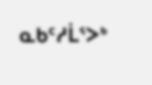ᓇᑲᑦᓱᒫᕐᐳᒃ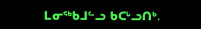ᒪᓂᖅᑲᒧᓪᓗ ᑲᑕᒡᓗᑎᒃ.